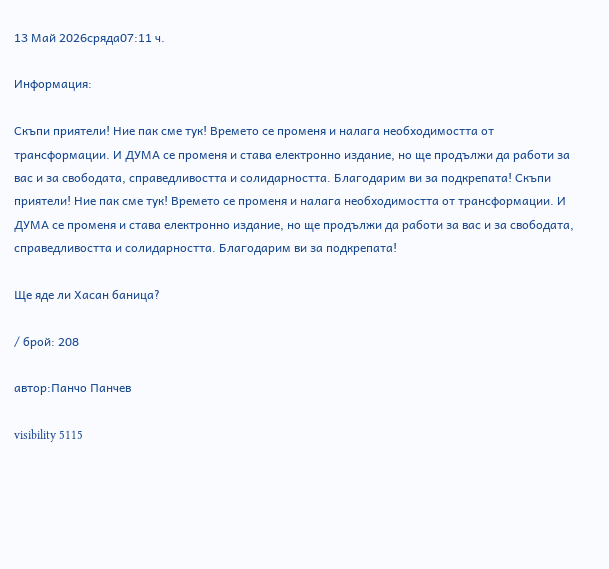13 Май 2026сряда07:11 ч.

Информация:

Скъпи приятели! Ние пак сме тук! Времето се променя и налага необходимостта от трансформации. И ДУМА се променя и става електронно издание, но ще продължи да работи за вас и за свободата, справедливостта и солидарността. Благодарим ви за подкрепата! Скъпи приятели! Ние пак сме тук! Времето се променя и налага необходимостта от трансформации. И ДУМА се променя и става електронно издание, но ще продължи да работи за вас и за свободата, справедливостта и солидарността. Благодарим ви за подкрепата!

Ще яде ли Хасан баница?

/ брой: 208

автор:Панчо Панчев

visibility 5115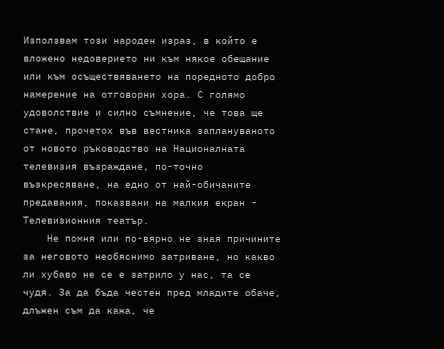Използвам този народен израз, в който е вложено недоверието ни към някое обещание или към осъществяването на поредното добро намерение на отговорни хора. С голямо удоволствие и силно съмнение, че това ще стане, прочетох във вестника заплануваното от новото ръководство на Националната телевизия възраждане, по-точно възкресяване, на едно от най-обичаните предавания, показвани на малкия екран - Телевизионния театър.
    Не помня или по-вярно не зная причините за неговото необяснимо затриване, но какво ли хубаво не се е затрило у нас, та се чудя. За да бъда честен пред младите обаче, длъжен съм да кажа, че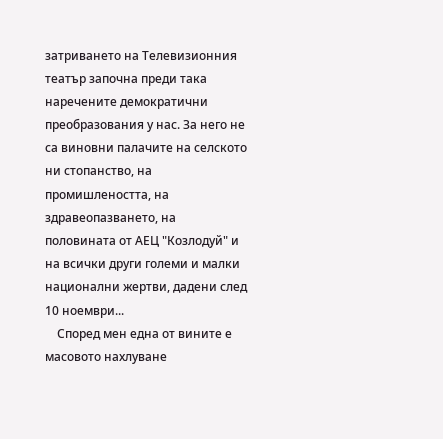затриването на Телевизионния театър започна преди така наречените демократични преобразования у нас. За него не са виновни палачите на селското ни стопанство, на промишлеността, на здравеопазването, на половината от АЕЦ "Козлодуй" и на всички други големи и малки национални жертви, дадени след 10 ноември...
    Според мен една от вините е масовото нахлуване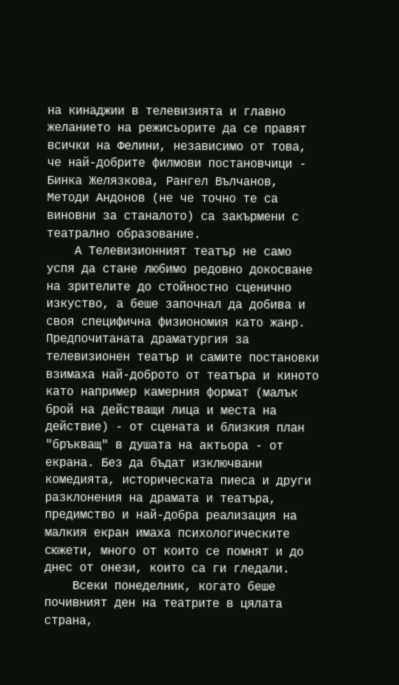на кинаджии в телевизията и главно желанието на режисьорите да се правят всички на Фелини, независимо от това, че най-добрите филмови постановчици - Бинка Желязкова, Рангел Вълчанов, Методи Андонов (не че точно те са виновни за станалото) са закърмени с театрално образование.
    А Телевизионният театър не само успя да стане любимо редовно докосване на зрителите до стойностно сценично изкуство, а беше започнал да добива и своя специфична физиономия като жанр. Предпочитаната драматургия за телевизионен театър и самите постановки взимаха най-доброто от театъра и киното като например камерния формат (малък брой на действащи лица и места на действие) - от сцената и близкия план "бръкващ" в душата на актьора - от екрана. Без да бъдат изключвани комедията, историческата пиеса и други разклонения на драмата и театъра, предимство и най-добра реализация на малкия екран имаха психологическите сюжети, много от които се помнят и до днес от онези, които са ги гледали.
    Всеки понеделник, когато беше почивният ден на театрите в цялата страна,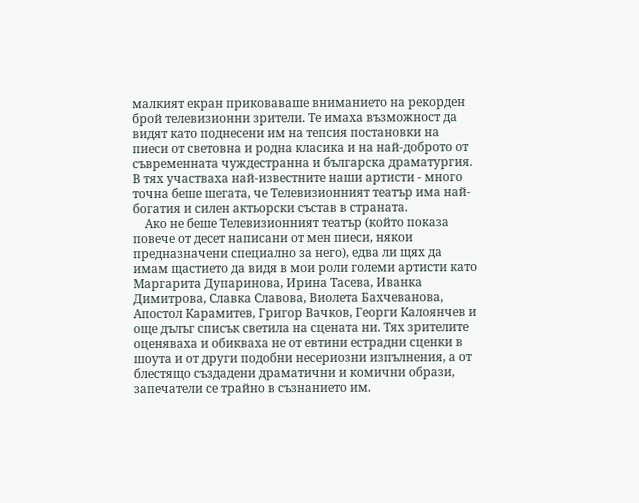малкият екран приковаваше вниманието на рекорден брой телевизионни зрители. Те имаха възможност да видят като поднесени им на тепсия постановки на пиеси от световна и родна класика и на най-доброто от съвременната чуждестранна и българска драматургия. В тях участваха най-известните наши артисти - много точна беше шегата, че Телевизионният театър има най-богатия и силен актьорски състав в страната.
    Ако не беше Телевизионният театър (който показа повече от десет написани от мен пиеси, някои предназначени специално за него), едва ли щях да имам щастието да видя в мои роли големи артисти като Маргарита Дупаринова, Ирина Тасева, Иванка Димитрова, Славка Славова, Виолета Бахчеванова, Апостол Карамитев, Григор Вачков, Георги Калоянчев и още дълъг списък светила на сцената ни. Тях зрителите оценяваха и обикваха не от евтини естрадни сценки в шоута и от други подобни несериозни изпълнения, а от блестящо създадени драматични и комични образи, запечатели се трайно в съзнанието им.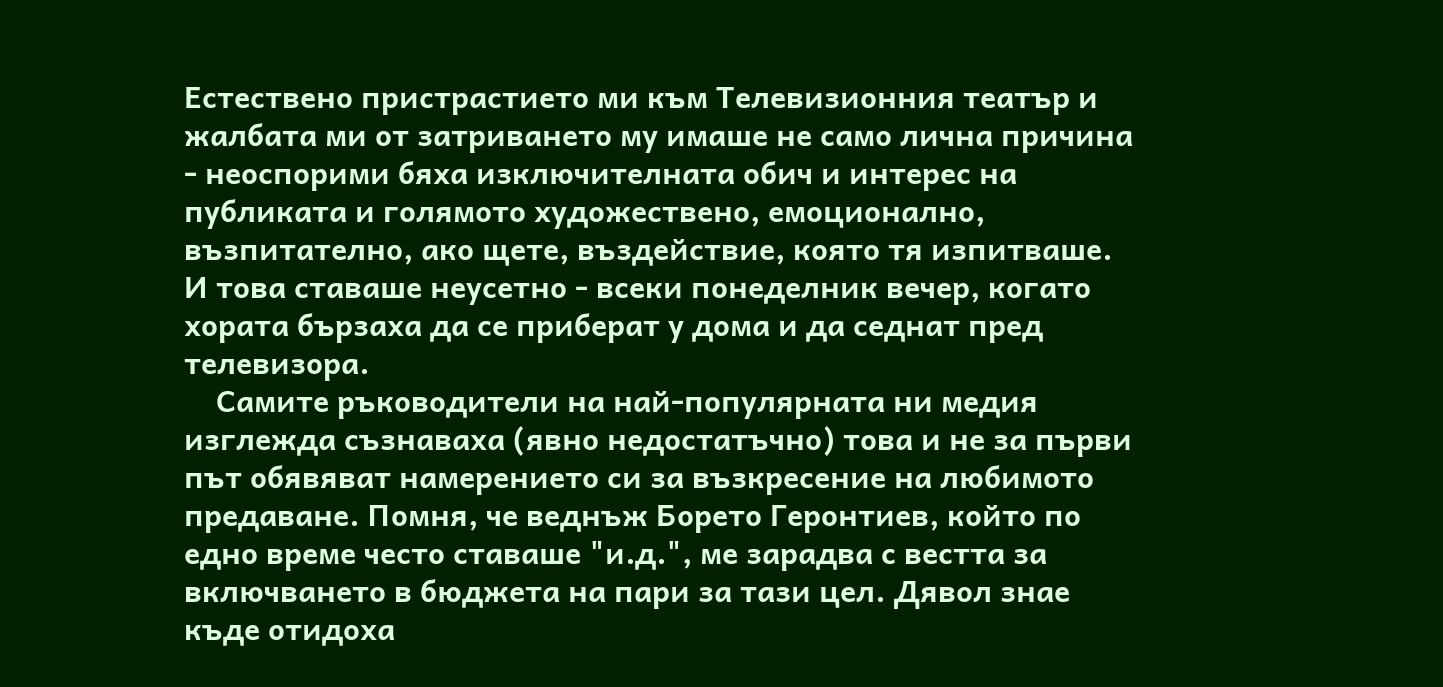Естествено пристрастието ми към Телевизионния театър и жалбата ми от затриването му имаше не само лична причина - неоспорими бяха изключителната обич и интерес на публиката и голямото художествено, емоционално, възпитателно, ако щете, въздействие, която тя изпитваше. И това ставаше неусетно - всеки понеделник вечер, когато хората бързаха да се приберат у дома и да седнат пред телевизора.
    Самите ръководители на най-популярната ни медия изглежда съзнаваха (явно недостатъчно) това и не за първи път обявяват намерението си за възкресение на любимото предаване. Помня, че веднъж Борето Геронтиев, който по едно време често ставаше "и.д.", ме зарадва с вестта за включването в бюджета на пари за тази цел. Дявол знае къде отидоха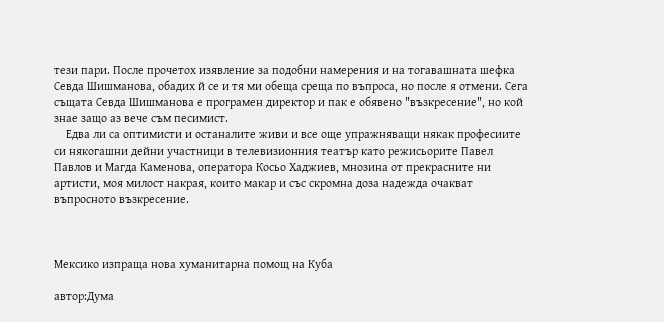тези пари. После прочетох изявление за подобни намерения и на тогавашната шефка Севда Шишманова, обадих й се и тя ми обеща среща по въпроса, но после я отмени. Сега същата Севда Шишманова е програмен директор и пак е обявено "възкресение", но кой знае защо аз вече съм песимист.
    Едва ли са оптимисти и останалите живи и все още упражняващи някак професиите си някогашни дейни участници в телевизионния театър като режисьорите Павел Павлов и Магда Каменова, оператора Косьо Хаджиев, мнозина от прекрасните ни артисти, моя милост накрая, които макар и със скромна доза надежда очакват въпросното възкресение.



Мексико изпраща нова хуманитарна помощ на Куба

автор:Дума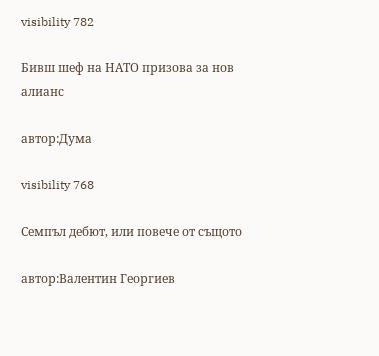visibility 782

Бивш шеф на НАТО призова за нов алианс

автор:Дума

visibility 768

Семпъл дебют, или повече от същото

автор:Валентин Георгиев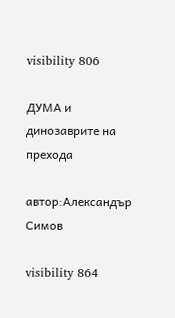visibility 806

ДУМА и динозаврите на прехода

автор:Александър Симов

visibility 864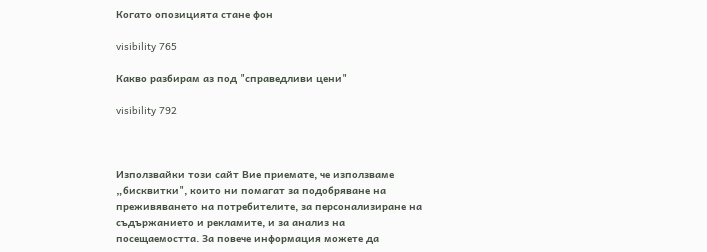Когато опозицията стане фон

visibility 765

Какво разбирам аз под "справедливи цени"

visibility 792



Използвайки този сайт Вие приемате, че използваме „бисквитки", които ни помагат за подобряване на преживяването на потребителите, за персонализиране на съдържанието и рекламите, и за анализ на посещаемостта. За повече информация можете да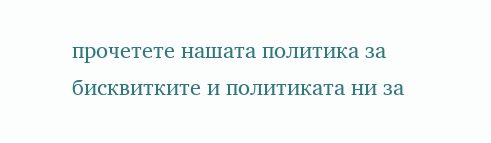прочетете нашата политика за бисквитките и политиката ни за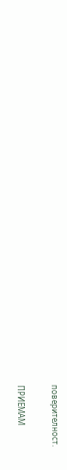поверителност.

ПРИЕМАМ